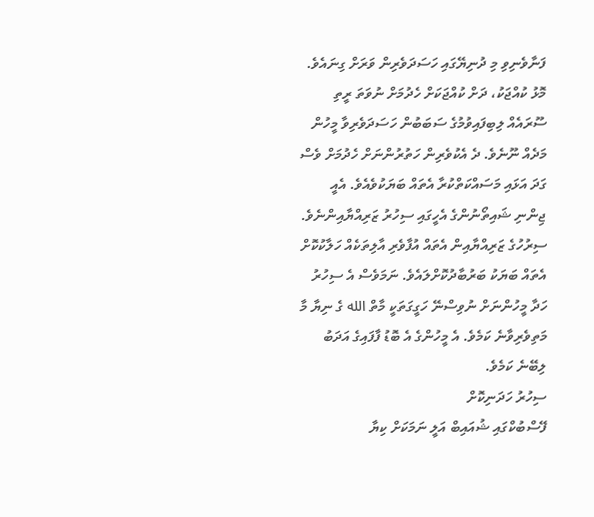ފަނާވެނިވި މި ދުނިޔޭގައި ހަސަދަވެރިން ވަރަށް ގިނައެވެ. މޮޅު ކުއްޖަކު، ދަށް ކުއްޖަކަށް ހެދުމަށް ނުވަތަ ރީތި ސޫރައެއް ލިބިފައިވުމުގެ ސަބަބުން ހަސަދަވެރިވާ މީހުން މަދެއް ނޫނެވެ. ދެ އެކުވެރިން ހަތުރުންނަށް ހެދުމަށް ވެސް ގަދަ އަޅައި މަސައްކަތްކުރާ އެތައް ބަޔަކުވެއެވެ. އެއީ ޖިންނި ޝައިތޯނުންގެ އެހީގައި ސިހުރު ޒަރިއްޔާއިންނެވެ.
ސިރުހުގެ ޒަރިއްޔާއިން އެތައް އުފާވެރި އާލިތަކެއް ހަލާކުކޮށް އެތައް ބަޔަކު ބަރުބާދުކޮށްލައެވެ. ނަމަވެސް އެ ސިހުރު ހަދާ މީހުންނަށް ނުވިސްނޭ ހަގީގަތަކީ މާތް الله ގެ ނިޔާ މާ މަތިވެރިވާނެ ކަމެވެ. އެ މީހުންގެ އެ ބޮޑު ފާފައިގެ އަދަބު ލިބޭނެ ކަމެވެ.
ސިހުރު ހަދަނިކޮށް
ފޭސްބުކްގައި ޝުއައިބް އަލީ ނަމަކަށް ކިޔާ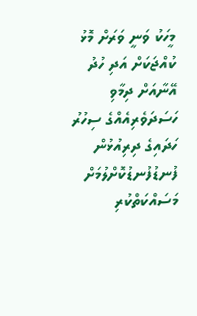މީހަކު ވަނީ ވަރަށް މޮޅު ކުއްޖަކަށް އަދި ހުދު އޭނާއަށް ދިމާވި ހަސަދަވެރިއެއްގެ ސިހުރު ހަދައިގެ ދިރިއުޅުން ފުނޑުފުނޑުކޮށްލުމަށް މަސައްކަތްކުރި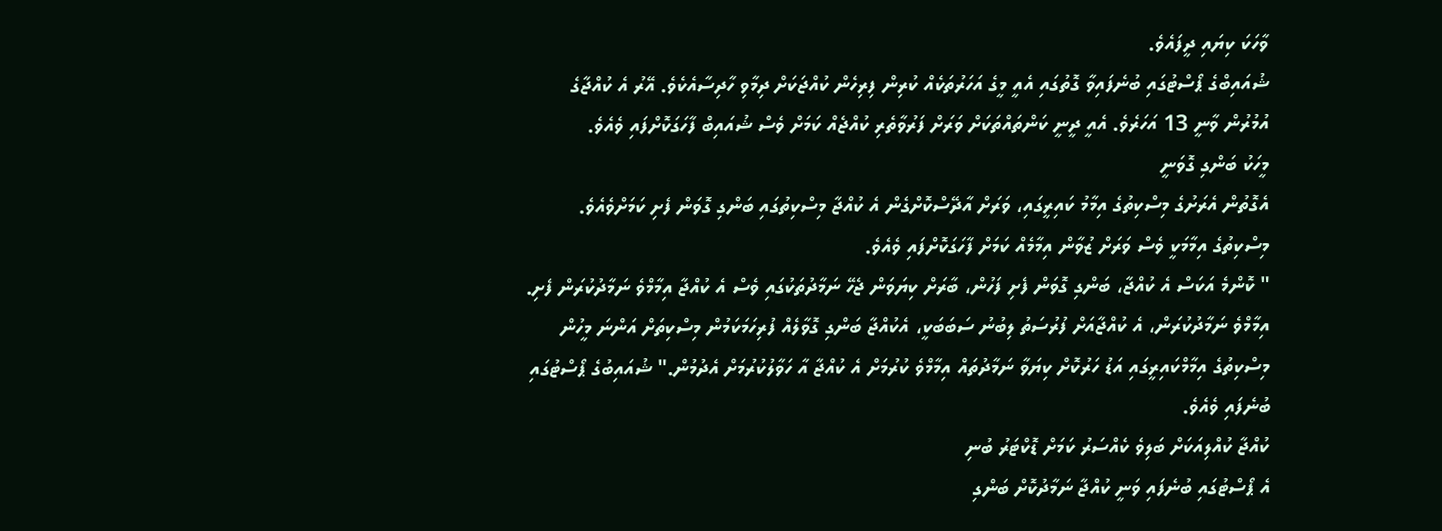ވާހަކަ ކިޔައި ދީފައެވެ.
ޝުއައިބްގެ ޕޯސްޓުގައި ބުނެފައިވާ ގޮތުގައި އެއީ މީގެ އަހަރުތަކެއް ކުރިން ފިރިހެން ކުއްޖަކަށް ދިމާވި ހާދިސާއެކެވެ. އޭރު އެ ކުއްޖާގެ އުމުރުން ވާނީ 13 އަހަރެވެ. އެއީ ދީނީ ކަންތައްތަކަށް ވަރަށް ފަރުވާތެރި ކުއްޖެއް ކަމަށް ވެސް ޝުއައިބް ފާހަގަކޮށްފައި ވެއެވެ.
މީހަކު ބަންގި ގޮވަނީ
އެގޮތުން އެރަށުގެ މިސްކިތުގެ އިމާމު ކައިރީގައި، ވަރަށް އާދޭސްކޮށްގެން އެ ކުއްޖާ މިސްކިތުގައި ބަންގި ގޮވަން ފެށި ކަމަށްވެއެވެ. މިސްކިތުގެ އިމާމަކީ ވެސް ވަރަށް ޒުވާން އިމާމެއް ކަމަށް ފާހަގަކޮށްފައި ވެއެވެ.
" ކޮންމެ އަކަސް އެ ކުއްޖާ، ބަންގި ގޮވަން ފެށި ފަހުން، ބާރަށް ކިޔަވަން ޖެހޭ ނަމާދުތަކުގައި ވެސް އެ ކުއްޖާ އިމާމްވެ ނަމާދުކުރަން ފެށި. އިމާމްވެ ނަމާދުކުރަން، އެ ކުއްޖާއަށް ފުރުސަތު ލިބުނު ސަބަބަކީ، އެކުއްޖާ ބަންގި ގޮވާލެއް ފުރިހަމަކަމުން މިސްކިތަށް އަންނަ މީހުން މިސްކިތުގެ އިމާމްކައިރީގައި އަޑު ހަރުކޮށް ކިޔަވާ ނަމާދުތައް އިމާމްވެ ކުރުމަށް އެ ކުއްޖާ އާ ހަވާލުކުރުމަށް އެދުމުން." ޝުއައިބުގެ ޕޯސްޓުގައި ބުނެފައި ވެއެވެ.
ކުއްޖާ ކުއްލިއަކަށް ބަލިވެ ކެއްސަރު ކަމަށް ޑޮކްޓަރު ބުނި
އެ ޕޯސްޓުގައި ބުނެފައި ވަނީ ކުއްޖާ ނަމާދުކޮށް ބަންގި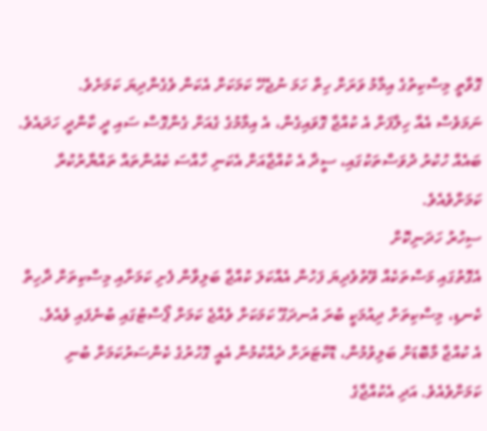ގޮވާތީ މިސްކިތުގެ އިމާމު ވަރަށް ހިތް ހަމަ ނުޖެހޭ ކަމަކަށް އެކަން ވެގެންދިޔަ ކަމަށެވެ.
ނަމަވެސް އެއާ ހިލާފަށް އެ ކުއްޖާ ގޮވައިގެން، އެ އިމާމުގެ ގެއަށް ގެންގޮސް ސައި ދީ ކާންދީ ހަދައެވެ. ބައެއް ހުކުރު ދުވަސްތަކުގައި، ސީދާ އެ ކުއްޖާއަށް އެކަނި ހާއްސަ ކެއުންތައް ތައްޔާރުކުރާ ކަމަށްވެއެވެ.
ސިހުރު ހަދަނިކޮށް
އެގޮތުގައި މަސްތަކެއް ވޭތުވެދިޔަ ފަހުން އެއްކަލަ ކުއްޖާ ބަލިވާން ފެށި ކަމަށާއި މިސްކިތަށް ދާހިތް ކެނޑި، މިސްކިތަށް ދިއުމަކީ ބުރަ އުނދަގޫ ކަމަކަށް ވެއްޖެ ކަމަށް ޕޯސްޓުގައި ބުނެފައި ވެއެވެ.
އެ ކުއްޖާ މާބޮޑަށް ބަލިވުމުން، ޑޮކްޓަރަށް ދެއްކުމުން އެއީ ގޮހުރުގެ ކެންސަރުކަމަށް ބުނި ކަމަށްވެއެވެ. އަދި އެކުއްޖާގެ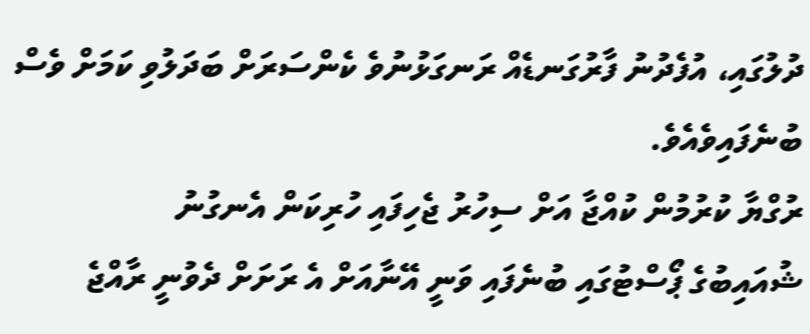ދުލުގައި، އުފެދުނު ފާރުގަނޑެއް ރަނގަޅުނުވެ ކެންސަރަށް ބަދަލުވި ކަމަށް ވެސް ބުނެފައިވެއެވެ.
ރުގްޔާ ކުރުމުން ކުއްޖާ އަށް ސިހުރު ޖެހިފައި ހުރިކަން އެނގުނު
ޝުއައިބުގެ ޕޯސްޓުގައި ބުނެފައި ވަނީ އޭނާއަށް އެ ރަށަށް ދެވުނީ ރާއްޖެ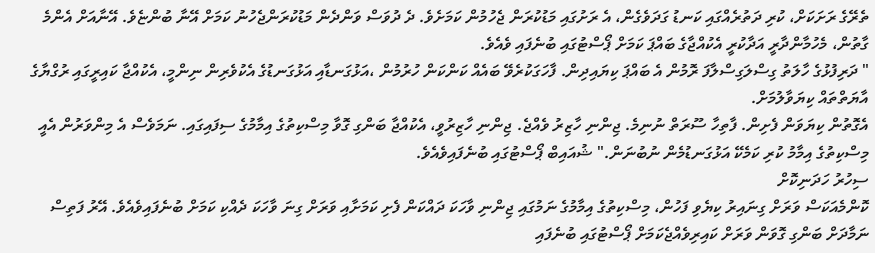ތެރޭގެ ރަށަކަށް، ކުރި ދަތުރެއްގައި ކަނޑު ގަދަވެގެން، އެ ރަށުގައި މަޑުކުރަން ޖެހުމުން ކަމަށެވެ. ދެ ދުވަސް ވަންދެން މަޑުކުރަންޖެހުނު ކަމަށް އޭނާ ބުންޏެވެ. އޭނާއަށް އެންމެ ގާތުން، މެހުމާންދާރީ އަދާކުރީ އެކުއްޖާގެ ބައްޕަ ކަމަށް ޕޯސްޓުގައި ބުނެފައި ވެއެވެ.
" ދަރިފުޅުގެ ހާލަތު ގިސްލަގިސްލާފަ ރޮމުން އެ ބައްޕަ ކިޔައިދިން. ފާހަގަކުރެވޭ ބައެއް ކަންކަން ހުރުމުން ،އަޅުގަނޑާއި އަޅުގަނޑުގެ އެކުވެރިން ނިންމީ، އެކުއްޖާ ކައިރީގައި ރުގްޔާގެ އާޔަތްތައް ކިޔަވާލުމަށް.
އެގޮތުން ކިޔަވަން ފެށިން. ފާތިހާ ސޫރަތް ނުނިމެ. ޖިންނި ހާޒިރު ވެއްޖެ. ޖިންނި ހާޒިރުވީ، އެކުއްޖާ ބަންގި ގޮވާ މިސްކިތުގެ އިމާމުގެ ސިފައިގައި. ނަމަވެސް އެ މިންވަރުން އެއީ މިސްކިތުގެ އިމާމު ކުރި ކަމެކޭ އަޅުގަނޑުމެން ނުބުނަން." ޝުއައިބް ޕޯސްޓުގައި ބުނެފައިވެއެވެ.
ސިހުރު ހަދަނިކޮށް
ކޮންމެއަކަސް ވަރަށް ގިނައިރު ކިޔެވި ފަހުން، މިސްކިތުގެ އިމާމުގެ ނަމުގައި ޖިންނި ވާހަކަ ދައްކަން ފެށި ކަމަށާއި ވަރަށް ގިނަ ވާހަކަ ދެއްކި ކަމަށް ބުނެފައިވެއެވެ. އޭރު ފަތިސް ނަމާދަށް ބަންގި ގޮވަން ވަރަށް ކައިރިވެއްޖެކަމަށް ޕޯސްޓުގައި ބުނެފައި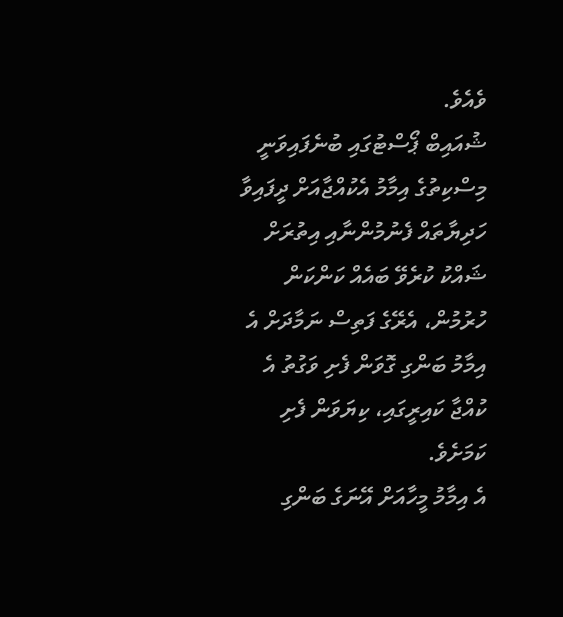ވެއެވެ.
ޝުއައިބް ޕޯސްޓުގައި ބުނެފައިވަނީ މިސްކިތުގެ އިމާމު އެކުއްޖާއަށް ދީފައިވާ ހަދިޔާތައް ފެނުމުންނާއި އިތުރަށް ޝައްކު ކުރެވޭ ބައެއް ކަންކަން ހުރުމުން، އެރޭގެ ފަތިސް ނަމާދަށް އެ އިމާމު ބަންގި ގޮވަން ފެށި ވަގުތު އެ ކުއްޖާ ކައިރީގައި، ކިޔަވަން ފެށި ކަމަށެވެ.
އެ އިމާމު މީހާއަށް އޭނަގެ ބަންގި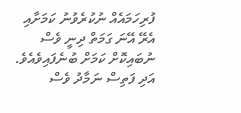ފުރިހަމައެއް ނުކުރެވުނު ކަމަށާއި އެރޭ އޭނަ ގަމަތް ދިނީ ވެސް ނުބައިކޮށް ކަމަށް ބުނެފައިވެއެވެ. އަދި ފަތިސް ނަމާދު ވެސް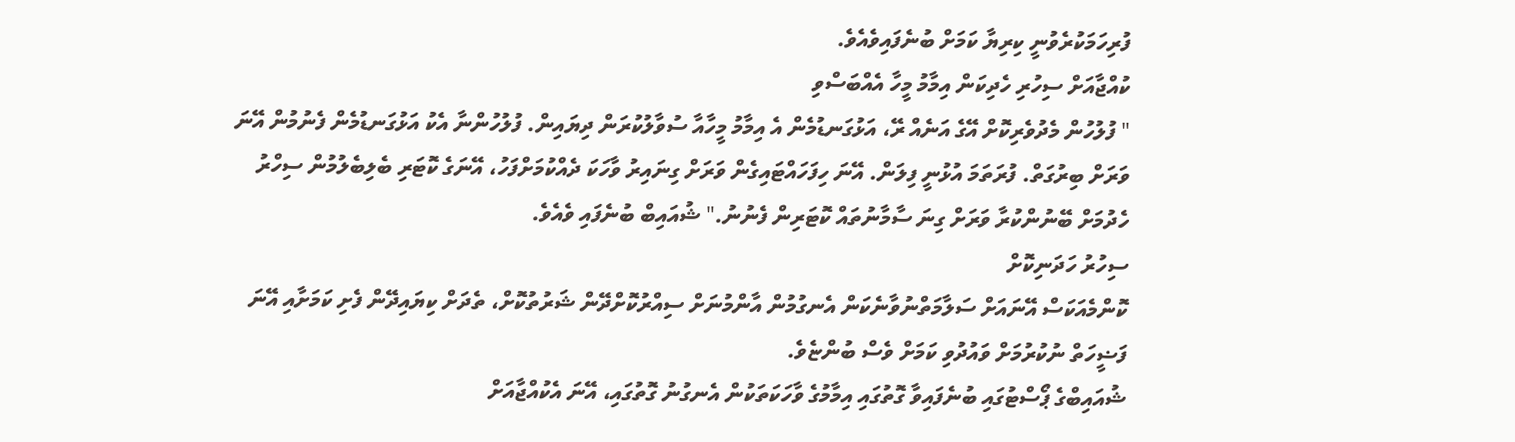ފުރިހަމަކުރެވުނީ ކިރިޔާ ކަމަށް ބުނެފައިވެއެވެ.
ކުއްޖާއަށް ސިހުރި ހެދިކަން އިމާމު މީހާ އެއްބަސްވި
" ފުލުހުން މެދުވެރިކޮށް އޭގެ އަނެއް ރޭ، އަޅުގަނޑުމެން އެ އިމާމު މީހާއާ ސުވާލުކުރަން ދިޔައިން. ފުލުހުންނާ އެކު އަޅުގަނޑުމެން ފެނުމުން އޭނަ ވަރަށް ބިރުގަތް. ފުރަތަމަ އުޅުނީ ފިލަން. އޭނަ ހިފަހައްޓައިގެން ވަރަށް ގިނައިރު ވާހަކަ ދެއްކުމަށްފަހު، އޭނަގެ ކޮޓަރި ބެލިބެލުމުން ސިހްރު ހެދުމަށް ބޭނުންކުރާ ވަރަށް ގިނަ ސާމާނުތައް ކޮޓަރިން ފެނުނު." ޝުއައިބް ބުނެފައި ވެއެވެ.
ސިހުރު ހަދަނިކޮށް
ކޮންމެއަކަސް އޭނައަށް ސަލާމަތްނުވާނެކަން އެނގުމުން އާންމުނަށް ސިއްރުކޮށްދޭން ޝަރުތުކޮށް، ތެދަށް ކިޔައިދޭން ފެށި ކަމަށާއި އޭނަ ފަޟީހަތް ނުކުރުމަށް ވައުދުވި ކަމަށް ވެސް ބުންޏެވެ.
ޝުއައިބްގެ ޕޯސްޓުގައި ބުނެފައިވާ ގޮތުގައި އިމާމުގެ ވާހަކަތަކުން އެނގުނު ގޮތުގައި، އޭނަ އެކުއްޖާއަށް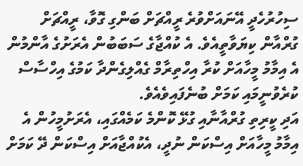ސިހުރުހެދީ އޭނައަށްވުރެ ރީއްޗަށް ބަންގި ގޮވާ، ރީއްޗަށް ގުރްއާން ކިޔަވާތީއެވެ. އެ ކުއްޖާގެ ސަބަބުން އެރަށުގެ އާންމުން އެ އިމާމު މީހާއަށް ކުރާ އިހްތިރާމް ގެއްލިގެންދާ ކަމުގެ އިހްސާސް ކުރެވުނީމައި ކަމަށް ބުނެފައިވެއެވެ.
އަދި ކީރިތި ގުރްއާނާއި ގުޅޭ ކޮންމެ ކަމެއްގައި، އެރަށުމީހުން އެ އިމާމު މީހާއަށް އިސްކަން ނުދީ، އެކުއްޖާއަށް އިސްކަން ދޭ ކަމަށް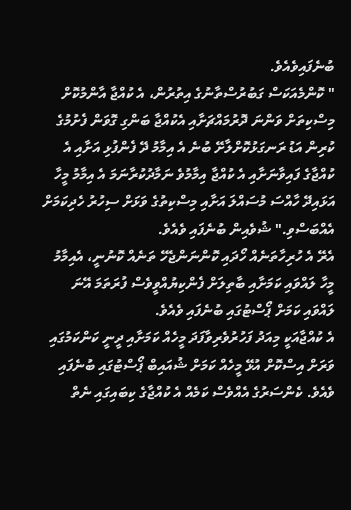ބުނެފައިވެއެވެ.
" ކޮންމެއަކަސް ގަބުރުސްތާނުގެ އިތުރުން، އެ ކުއްޖާ އާންމުކޮށް މިސްކިތަށް ވަންނަ ދޮރުމައްޗަށާއި އެކުއްޖާ ބަންގި ގޮވަން ފެށުމުގެ ކުރިން އަޑު ރަނގަޅުކޮށްލާށޭ ބުނެ އެ އިމާމު ދޭ ފެންފުޅި އަށާއި އެ ކުއްޖާގެ ފައިވާނަށާއި އެ ކުއްޖާ އިމާމުވެ ނަމާދުކުރާނަމަ އެ އިމާމު މީހާ އަޅައިދޭ ހާއްސަ މުސައްލަ އަށާއި މިސްކިތުގެ ވަޅަށް ސިހުރު ހެދިކަމަށް އެއްބަސްވި." ޝުވެއިން ބުނެފައި ވެއެވެ.
އެރޭ އެ ހުރިހާތަނެއް ހޯދައި ކޮންނަންޖެހޭ ތަނެއް ކޮނުނީ، އެއިމާމު މީހާ ލައްވައި ކަމަށާއި ބާތިލަށް ފެންކިޔުއްވީވެސް ފުރަތަމަ އޭނަ ލައްވައި ކަމަށް ޕޯސްޓުގައި ބުނެފައި ވެއެވެ.
އެ ކުއްޖާއަކީ މިއަދު ފަހުރުވެރިވާފަދަ މީހެއް ކަމަށާއި ދީނީ ކަންކަމުގައި ވަރަށް އިސްކޮށް އުޅޭ މީހެއް ކަމަށް ޝުއައިބް ޕޯސްޓުގައި ބުނެފައި ވެއެވެ. ކެންސަރުގެ އެއްވެސް ކަމެއް އެ ކުއްޖާގެ ކިބައިގައި ނެތް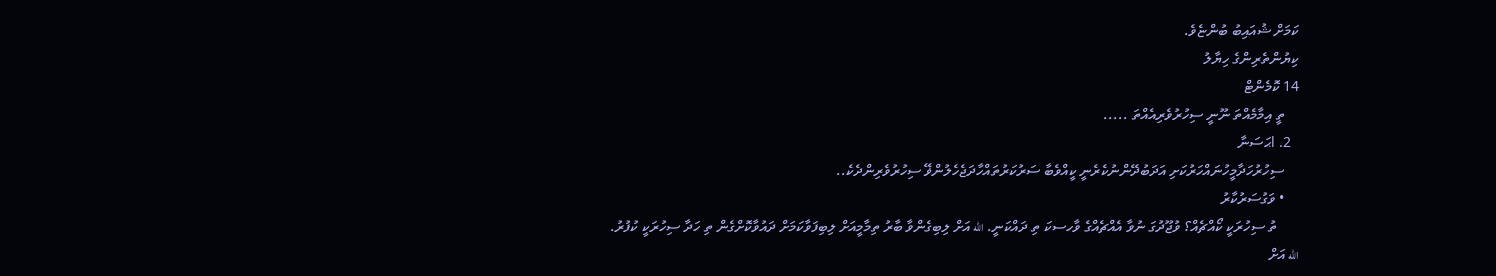ކަމަށް ޝުއައިބު ބުންޏެވެ.
ކިޔުންތެރިންގެ ހިޔާލު
14 ކޮމެންޓް
    ތީ އިމާމެއްތަ ނޫނީ ސިހުރުވެރިއެއްތަ .....
  2. lޙަސަނާ
    ސިހުރުހަދާމީހުނައްހަރުކަށި އަދަބުދޭންނުކެރެނީ ކީއްވެބާ ސަރުކަރުތައްހާދަޖެހެލުންޥޭ ސިހުރުވެރިންދެކެ..
    • ވަގުސަރުކާރު
      ތު ސިހުރަކީ ކޯއްޗެއް؟ ވުޖޫދުގަ ނުވާ އެއްޗެއްގެ ވާހސކަ ތި ދައްކަނީ. الله އަށް ލިބިގެންވާ ބާރު ތިމާމީއަށް ލިބިފަވާކަމަށް ދައުވާކޮށްގެން ތި ހަދާ ސިހުރަކީ ކުފުރު. الله އަށް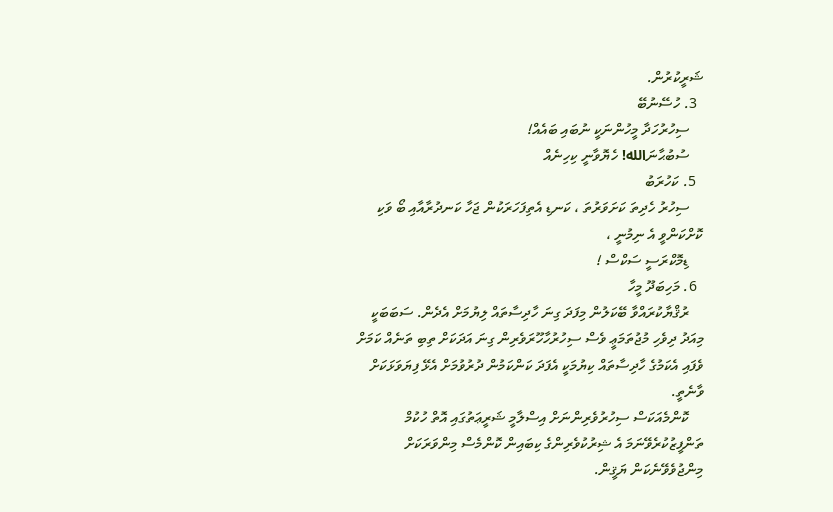ޝަރީކުރުން.
  3. ހުސޭނުބޭ
    ސިހުރުހަދާ މީހުންނަކީ ނުބައި ބައެއް!
    ސުބުޙާނަالله! ހެޔޮވާނީ ކިހިނެއް
  5. ކަހުރަބު
    ސިހުރު ހެދިތަ ކަށަވަރުތަ ، ކަނޑި އެތިފަހަރަކުން ޖަހާ ކަނދުރާއާއި ބޯ ވަކި ކޮށްކަންވީ އެ ނިމުނީ ،
    ޑިމޮކްރަސީ ސަކްސް !
  6. މަހިބަދޫ މީހާ
    ރުޤްޔާކުރައްވާ ބޭކަލުން މިފަދަ ގިނަ ހާދިސާތައް ލިޔުމަށް އެދެން. ސަބަބަކީ މިއަދު ދިވެހި މުޖުތަމަޢީ ވެސް ސިހުރުހާހޫރަވެރިން ގިނަ އަދަކަށް ތިބި ތަނެއް ކަމަށް ވެފައި އެކަމުގެ ހާދިސާތައް ކިޔުމަކީ އެފަދަ ކަންކަމުން ދުރުވުމަށް އެޅޭ ފިޔަވަޅަކަށް ވާނެތީ.
    ކޮންމެއަކަސް ސިހުރުވެރިންނަށް އިސްލާމީ ޝަރީޢަތުގައި އޮތް ހުކުމް ތަންފީޒުކުރެވޭނަމަ އެ ޝިރުކުވެރިންގެ ކިބައިން ކޮންމެސް މިންވަރަކަށް މިންޖުވެވޭނެކަން ޔަޤީން.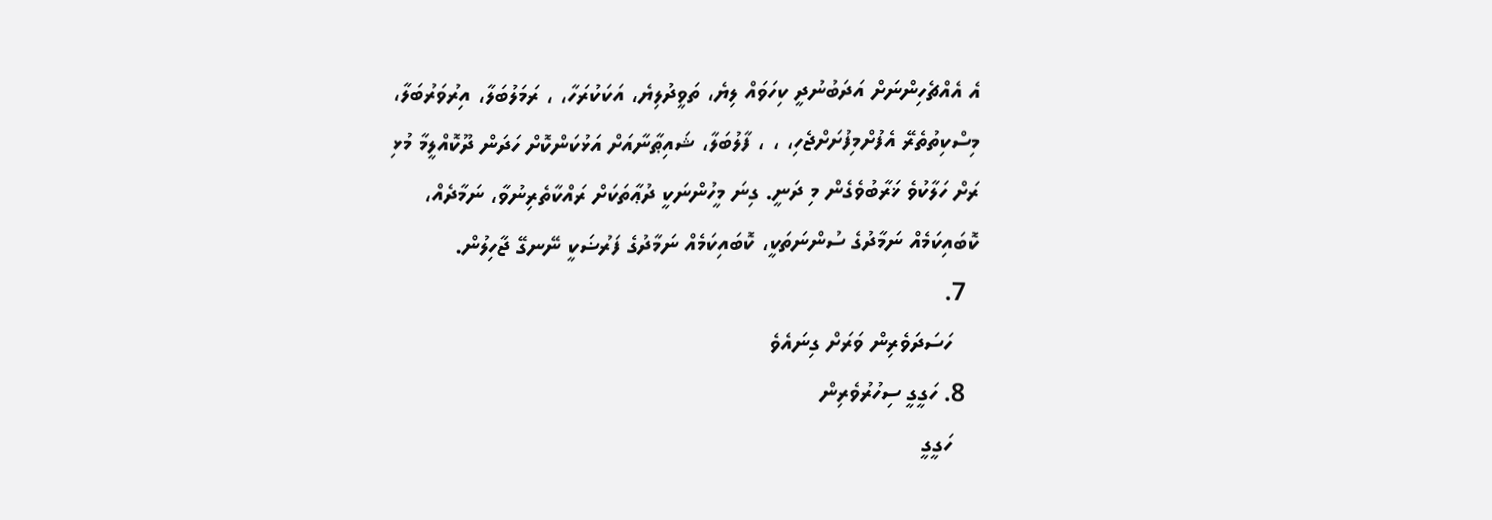އެ އެއްޗެހިންނަށް އަދަބުނުދީ ކިހަވައް ލިޔެ، ތަވީދުލިޔެ، އަކަކުރަހާ، ، ރަމަލުބަލާ، އިރުވަރުބަލާ، މިސްކިތުތެރޭ އެފުށްމިފުށަށްޖެހި، ، ، ފާލުބަލާ، ޝައިޠާނާއަށް އަޅުކަންކޮށް ހަދަން ދޫކޮއްލީމާ މުޅި ރަށް ހަލާކުވެ ޚަރާބުވެގެން މި ދަނީ. ގިނަ މީހުންނަކީ ދުޢާތަކަށް ރައްކާތެރިނުވާ، ނަމާދެއް، ކޮބައިކަމެއް ނަމާދުގެ ސުންނަތަކީ، ކޮބައިކަމެއް ނަމާދުގެ ފަރުޟަކީ ނޭނގޭ ޖާހިލުން.
  7.
    ހަސަދަވެރިން ވަރަށް ގިނައެވެ
  8. ހަގީގީ ސިހުރުވެރިން
    ހަގީގީ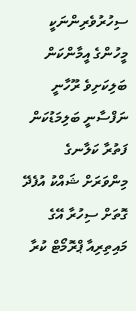ސިހުރުވެރިންނަކީ މީހުންގެ އީމާންކަން ބަލިކަށިވެ ރޫހާނީ ނަފްސާނީ ބަލިމަޑުކަން ފަތުރާ ކަލާނގެ މިންވަރަށް ޝައްކު އުފެދޭ ގޮތަށް ސިހުރާ އޭގެ މައިތިރިއާ ޕްރޮމޯޓް ކުރާ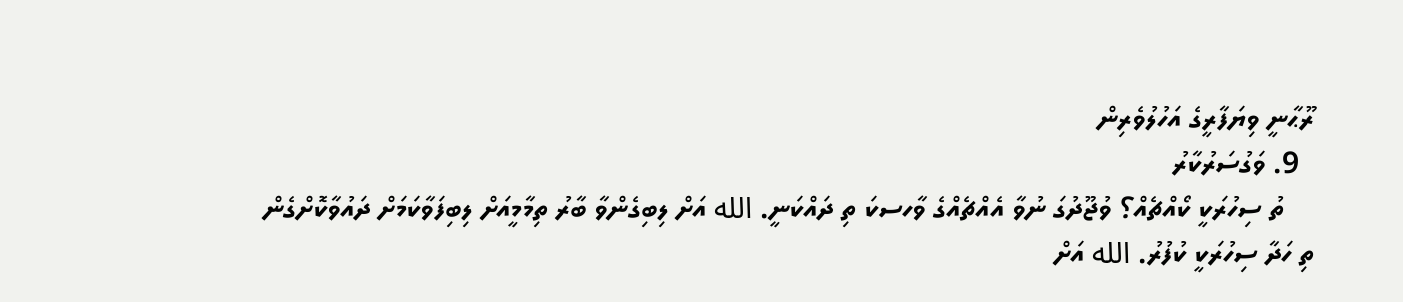ރޫޙާނީ ވިޔަފާރީގެ އަހުލުވެރިން
  9. ވަގުސަރުކާރު
    ތު ސިހުރަކީ ކޯއްޗެއް؟ ވުޖޫދުގަ ނުވާ އެއްޗެއްގެ ވާހސކަ ތި ދައްކަނީ. الله އަށް ލިބިގެންވާ ބާރު ތިމާމީއަށް ލިބިފަވާކަމަށް ދައުވާކޮށްގެން ތި ހަދާ ސިހުރަކީ ކުފުރު. الله އަށް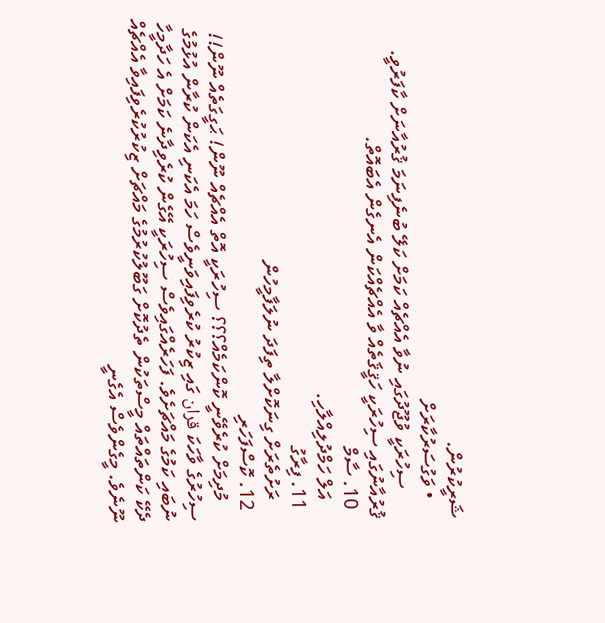ޝަރީކުރުން.
    • ވަގުސަރުކާރަށް
      ސިހުރަކީ ވުޖޫދުގައި ނުވާ އެއްޗެއް ކަމަށް ކަލޭ ބުނެފިނަމަ ޤުރުއާނަށް ކާފަރުވީ. ޤުރުއާނުގައި ސިހުރަކީ ހަޤީޤަތެއް ވާ އެއްޗެއްކަން އެނގެން އެބައޮތް.
  10. ސާމް
    އަލް ހަމްދުލިއްލާހި.
  11. ފިރާގު
    ރަށުތެރަށް ގިނަކޮށްލާ ތިފަދަ ނުލަފާމީހުން
  12. ކޮސްފަހަރި
    މުދިމަށް ކުރެވޭނީ ކޮންކަމެއް؟؟؟ ސިހުރަކީ އޮތް އެއްޗެއް ނޫން! ޙަގީގަތެއް ނޫން!! ސިހުރުގެ ވާހަކަ قران ގައި ޒިކުރު ކުރެވިފައިވަނީވެސް ހަމަ އެކަނި އެކަން ކުރާން އުޅުމުގެ ނުބައި ކަމުގެ މައްޗަށެވެ. ފަހަރެއްގައިވެސް ސިހުރަކީ އޭގެން ކުރެވިދާނެ ކަމަށް އެ ހަދާމީހާ ދެކޭ ކަންތައްތައް މީސްތަކުން ތެދުކޮށް ގަބޫލުކުރުމުގެ މައްޗަށް ޒިކުރުކުރެވިފައިވާ އެއްޗެއް ނޫނެވެ. މީގެންވެސް އެގެނީ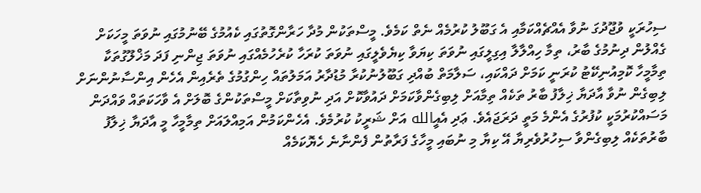ސިހުރަކީ ވުޖޫދުގަ ނުވާ އެއްޗެއްކަމާއި އެ ގަބޫލު ކުރުމެއް ނެތް ކަމެވެ. މީސްތަކުން މުދާ ހަރާންގޮތުގައި ކެއުމުގެ ބޭނުމުގައި ނުވަތަ މީހަކަށް ގެއްލުން ދިނުމުގެ ބާރު، ތިމާ ހިއްލާލާ އިގިލީގައި ނުވަތަ ކިޔަވާ ކިޔެވެލީގައި ނުވަތަ ކުރަހާ ކުރެހުމެއްގައި ނުވަތަ ޖިންނި ފަދަ މަޚްލޫގުތަކާ ތިމާމީހާ ކޮމިއުނިކޭޓު ކުރަނީ ކަމަށް ދައްކައި، ސަލާމަތް ބުއްދި ގަބޫލުނުކުރާ މުޑުދާރު އަމަލުތައް ހިންގުމުގެ ތެރެއިން އެހެން އިންސާނުންނަށް ލިބިގެން ނުވާ އާދަޔާ ޚިލާފު ބާރު ތަކެއް ތިމާއަށް ލިބިގެންވާކަމަށް ދައުވާކޮށް އަދި ނުވިތާކަށް މީސްތަކުންގެ ބޮލަށް އެ ވާހަކަތައް ވައްދަން މަސައްކުރުމަކީ ކުފުރުގެ އެންމެ މަތީ ދަރަޖައެވެ. ޢަދި އެއީالله އަށް ޝަރީކު ކުރުމެވެ. އެހެންކަމުން އަމިއްލައަށް ތިމާމީހާ މީ އާދަޔާ ޚިލާފު ބާރުތަކެއް ލިބިގެންވާ ސިހުރުވެރިޔާ އޭ ކިޔާ މި ނުބައި މީހާގެ ފަރާތުން ފެންނާނެ ހެޔޮކަމެއް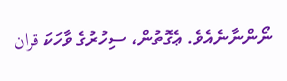ނޯންނާނެއެވެ. ޢެގޮތުން، ސިހުރުގެ ވާހަކަ قران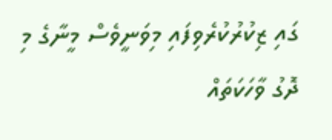ގައި ޒިކުރުކުރެވިފައި މިވަނީވެސް މީނާގެ މި ދޮގު ވާހަކަތައް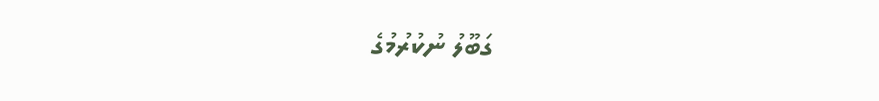ގަބޫލު ނުކުރުމުގެ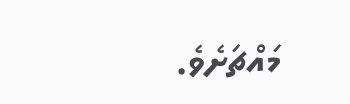މައްޗަށެވެ.